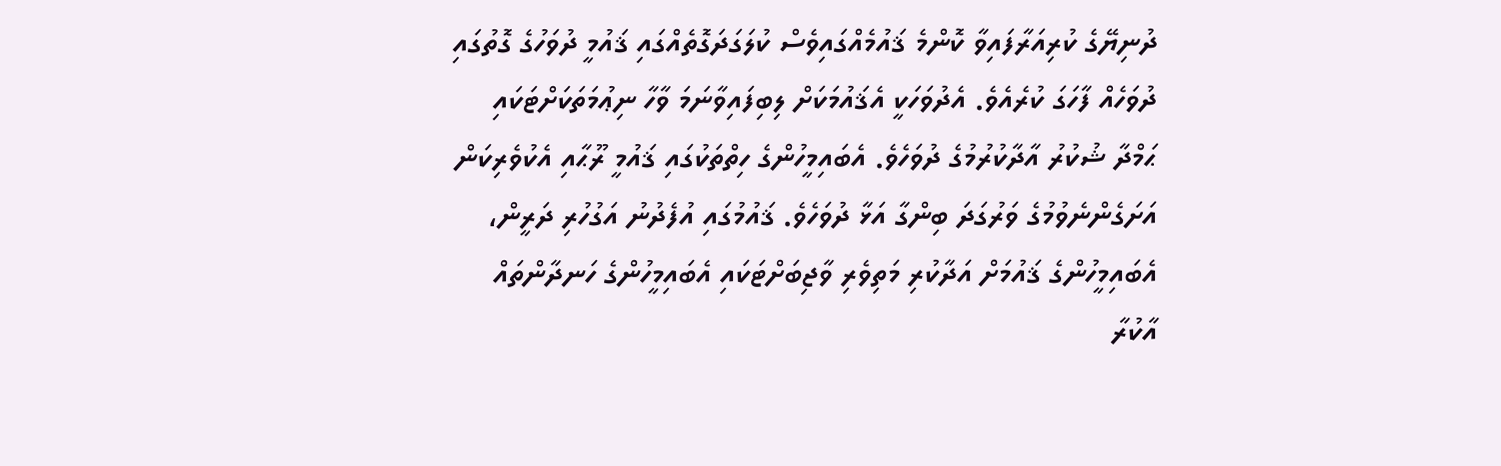ދުނިޔޭގެ ކުރިއަރާފައިވާ ކޮންމެ ޤައުމެއްގައިވެސް ކުލަގަދަގޮތެއްގައި ޤައުމީ ދުވަހުގެ ގޮތުގައި ދުވަހެއް ފާހަގަ ކުރެއެވެ. އެދުވަހަކީ އެޤައުމަކަށް ލިބިފައިވާނަމަ ވާހާ ނިޢުމަތަކަށްޓަކައި ޙަމްދާ ޝުކުރު އާދާކުރުމުގެ ދުވަހެވެ. އެބައިމީހުންގެ ހިތްތަކުގައި ޤައުމީ ރޫޙާއި އެކުވެރިކަން އަށަގެންނެވުމުގެ ވަރުގަދަ ބިންގާ އަޅާ ދުވަހެވެ. ޤައުމުގައި އުފެދުނު އަގުހުރި ދަރީން، އެބައިމީހުންގެ ޤައުމަށް އަދާކުރި މަތިވެރި ވާޖިބަށްޓަކައި އެބައިމީހުންގެ ހަނދާންތައް އާކުރާ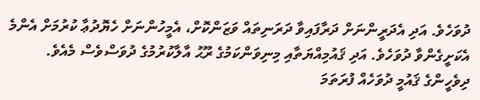ދުވަހެވެ. އަދި އެދަރީންނަށް ދަރާފައިވާ ދަރަނިތައް ވަޒަންކޮށް، އެމީހުންނަށް ހެޔޮދުޢާ ކުރުމަށް އެންމެ އެކަށީގެންވާ ދުވަހެވެ. އަދި ޤައުމިއްޔަތާއި މިނިވަންކަމުގެ ރޫޙު އާލާކުރުމުގެ ދުވަސްވެސް މެއެވެ.
ދިވެހީންގެ ޤައުމީ ދުވަހެއް ފުރަތަމަ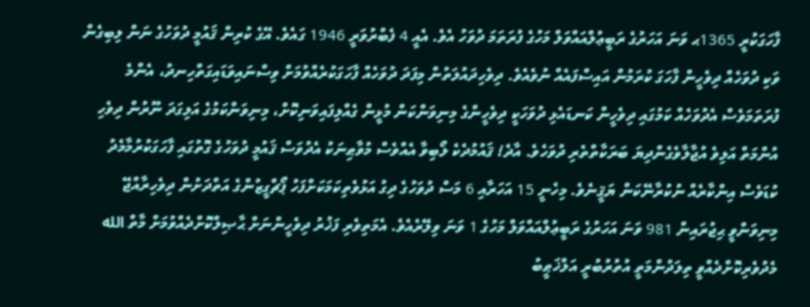ފާހަގަކުރީ 1365ޙ ވަނަ އަހަރުގެ ރަބީޢުލްއައްވަލް މަހުގެ ފުރަތަމަ ދުވަހު އެވެ. އެއީ 4 ފެބްރުވަރީ 1946 ގައެވެ. އޭގެ ކުރިން ޤައުމީ ދުވަހުގެ ނަން ލިބިގެން ވަކި ދުވަހެއް ދިވެހީން ފާހަގަ ކުރަމުން އައިސްފައެއް ނުވެއެވެ. ދިވެހިދައުލަތުން މިފަދަ ދުވަހެއް ފާހަގަކުރެއްވުމަށް ވިސްނައިވަޑައިގަތްހިނދު، އެންމެ ފުރަތަމަވެސް އެދުވަހެއް ކަމުގައި ދިވެހީން ކަނޑައެޅި ދުވަހަކީ ދިވެހީންގެ މިނިވަންކަން މުޅީން ގެއްލިފައިވަނިކޮށް، މިނިވަންކަމުގެ އަލިގަދަ ނޫރުން ދިވެހި އުންމަތް އަލިވެ އުޖާލާވެގެންދިޔަ ބަރަކާތްތެރި ދުވަހެވެ. އާދެ! ޤައުމުދެކެ ލޯބިވާ އެއްވެސް މުވާޠިނަކު އެދުވަސް ޤައުމީ ދުވަހުގެ ގޮތުގައި ފާހަގަކުރުމާމެދު ކުޑަވެސް އިންކާރެއް ނުކުރާނޭކަން ޔަޤީނެވެ. މިހެނީ 15 އަހަރާއި 6 މަސް ދުވަހުގެ ދިގު އަޅުވެތިކަމަކަށްފަހު ޕޯޗްގީޒުންގެ އަތްދަށުން ދިވެހިރާއްޖޭ މިނިވަންވީ ޙިޖުރައިން 981 ވަނަ އަހަރުގެ ރަބީޢުލްއައްވަލް މަހުގެ 1 ވަނަ ވިލޭރެއެވެ. އެމަތިވެރި ފަޚުރު ދިވެހީންނަށް ޙާޞިލްކޮށްދެއްވުމަށް މާތް الله މެދުވެރިކޮށްދެއްވީ ތިލަދުންމަތީ އުތުރުބުރީ އަލްޚަޠީބު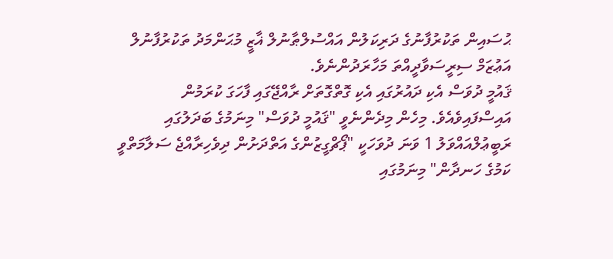ޙުސައިން ތަކުރުފާނުގެ ދަރިކަލުން އައްސުލްޠާނުލް ޣާޒީ މުޙަންމަދު ތަކުރުފާނުލް އަޢުޒަމް ސިރީސަވާދީއްތަ މަހާރަދުންނެވެ.
ޤައުމީ ދުވަސް އެކި ދައުރުގައި އެކި ގޮތްގޮތަށް ރާއްޖޭގައި ފާހަގަ ކުރަމުން އައިސްފައިވެއެވެ. މިހެން މިދެންނެވީ "ޤައުމީ ދުވަސް" މިނަމުގެ ބަދަލުގައި ރަބީޢުލްއައްވަލު 1 ވަނަ ދުވަހަކީ "ޕޯޗްގީޒުންގެ އަތްދަށުން ދިވެހިރާއްޖެ ސަލާމަތްވީ ކަމުގެ ހަނދާން" މިނަމުގައި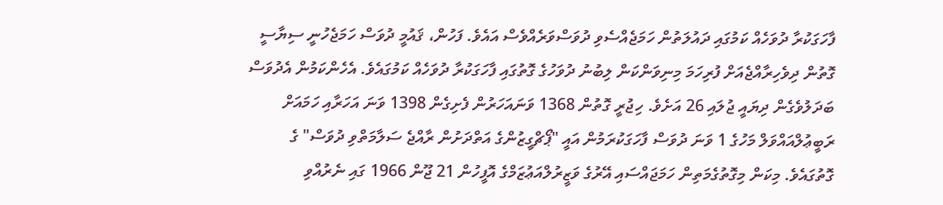ފާހަގަކުރާ ދުވަހެއް ކަމުގައި ދައުލަތުން ހަމަޖެއްސެވި ދުވަސްވަރެއްވެސް އައެވެ. ފަހުން، ޤައުމީ ދުވަސް ހަމަޖެހުނީ ސިޔާސީ ގޮތުން ދިވެހިރާއްޖެއަށް ފުރިހަމަ މިނިވަންކަން ލިބުނު ދުވަހުގެ ގޮތުގައި ފާހަގަކުރާ ދުވަހެއް ކަމުގައެވެ. އެހެންކަމުން އެދުވަސް ބަދަލުވެގެން ދިޔައީ ޖުލައި 26 އަށެވެ. ހިޖުރީ ގޮތުން 1368 ވަނައަހަރުން ފެށިގެން 1398 ވަނަ އަހަރާއި ހަމައަށް ރަބީޢުލްއައްވަލް މަހުގެ 1 ވަނަ ދުވަސް ފާހަގަކުރަމުން އައީ "ޕޯޗްގީޒުންގެ އަތްދަށުން ރާއްޖެ ސަލާމަތްވި ދުވަސް" ގެ ގޮތުގައެވެ. މިކަން މިގޮތުގެމަތިން ހަމަޖައްސައި އޭރުގެ ވަޒީރުލްއަޢުޒަމްގެ އޮފީހުން 21 ޖޫން 1966 ގައި ނެރުއްވި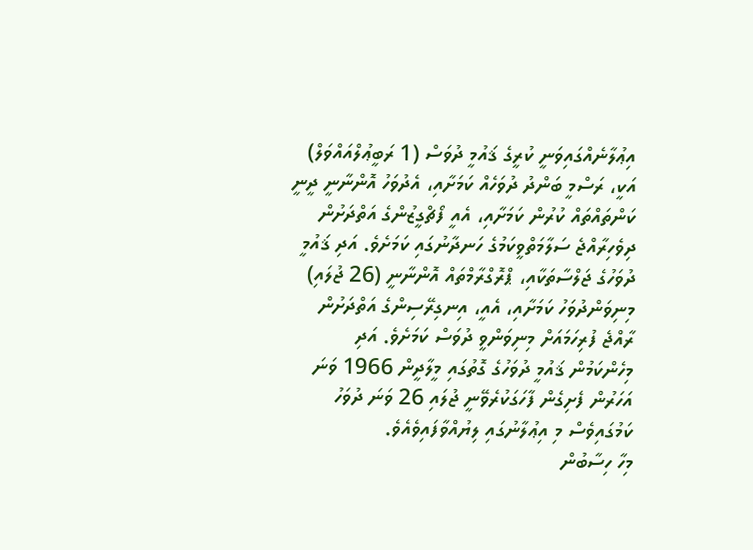އިޢުލާނެއްގައިވަނީ ކުރީގެ ޤައުމީ ދުވަސް (1 ރަބީޢުލްއައްވަލް) އަކީ، ރަސްމީ ބަންދު ދުވަހެއް ކަމަށާއި، އެދުވަހު އޮންނާނީ ދީނީ ކަންތައްތައް ކުރުން ކަމަށާއި، އެއީ ފޯޗްގީޒުންގެ އަތްދަށުން ދިވެހިރާއްޖެ ސަލާމަތްވީކަމުގެ ހަނދާނުގައި ކަމަށެވެ. އަދި ޤައުމީ ދުވަހުގެ ޖަލްސާތަކާއި، ޕްރޮގްރާމްތައް އޮންނާނީ (26 ޖުލައި) މިނިވަންދުވަހު ކަމަށާއި، އެއީ، އިނގިރޭސިންގެ އަތްދަށުން ރާއްޖެ ފުރިހަމައަށް މިނިވަންވީ ދުވަސް ކަމަށެވެ. އަދި މިހެންކަމުން ޤައުމީ ދުވަހުގެ ގޮތުގައި މީލާދީން 1966 ވަނަ އަހަރުން ފެށިގެން ފާހަގަކުރެވޭނީ ޖުލައި 26 ވަނަ ދުވަހު ކަމުގައިވެސް މި އިޢުލާނުގައި ލިޔުއްވާފައިވެއެވެ.
މިހާ ހިސާބުން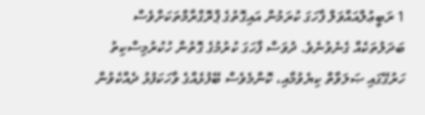1 ރަބީޢުލްއައްވަލް ފާހަގަ ކުރަމުން އައިގޮތުގެ ޕްރޮގްރާމްތަކަށްވެސް ބަދަލުތަކެއް ގެނެވުނެވެ. ދުވަސް ފާހަގަ ކުރުމުގެ ގޮތުން ހުކުރުމިސްކިތު ހަރުގޭގައި ޞަލަވާތް ކިޔެވުމާއި، ކޮންމެވެސް ބޭފުޅެއްގެ ވާހަކަފުޅު ދެއްކެވުން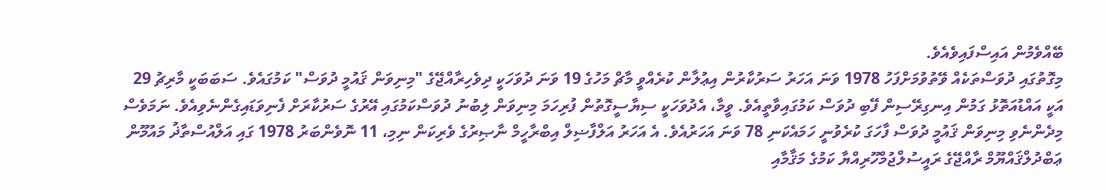ބޭއްވެމުން އައިސްފައިވެއެވެ.
މިގޮތުގައި ދުވަސްތަކެއް ވޭތުވުމަށްފަހު 1978 ވަނަ އަހަރު ސަރުކާރުން އިޢުލާން ކުރެއްވީ މާޗް މަހުގެ 19 ވަނަ ދުވަހަކީ ދިވެހިރާއްޖޭގެ "މިނިވަން ޤައުމީ ދުވަސް" ކަމުގައެވެ. ސަބަބަކީ މާރިޗު 29 އަކީ އައްޑުއަތޮޅު ގަމުން އިނގިރޭސިން ފޭބި ދުވަސް ކަމުގައިވާތީއެވެ. ވީމާ، އެދުވަހަކީ ސިޔާސީގޮތުން ފުރިހަމަ މިނިވަން ލިބުނު ދުވަސްކަމުގައި އޭރުގެ ސަރުކާރަށް ފެނިވަޑައިގެންނެވިއެވެ. ނަމަވެސް މިދެންނެވި މިނިވަން ޤައުމީ ދުވަސް ފާހަގަ ކުރެވުނީ ހަމައެކަނި 78 ވަނަ އަހަރުއެވެ. އެ އަހަރު އަލްފާޟިލް އިބްރާހީމް ނާޞިރުގެ ވެރިކަން ނިމި، 11 ނޮވެންބަރު 1978 ގައި އަލްއުސްތާޛު މައުމޫން ޢަބްދުލްޤައްޔޫމް ރާއްޖޭގެ ރައީސުލްޖުމްހޫރިއްޔާ ކަމުގެ މަޤާމާއި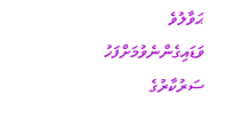ޙަވާލުވެ ވަޑައިގެންނެވުމަށްފަހު ސަރުކާރުގެ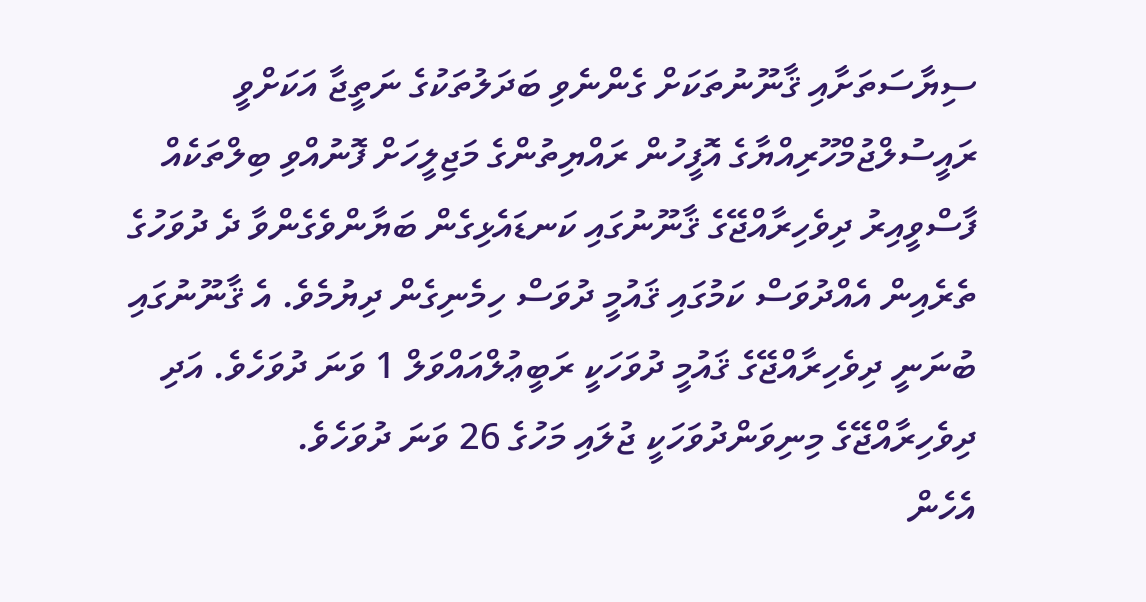ސިޔާސަތަށާއި ޤާނޫނުތަކަށް ގެންނެވި ބަދަލުތަކުގެ ނަތީޖާ އަކަށްވީ ރައީސުލްޖުމްހޫރިއްޔާގެ އޮފީހުން ރައްޔިތުންގެ މަޖިލީހަށް ފޮނުއްވި ބިލްތަކެއް ފާސްވީއިރު ދިވެހިރާއްޖޭގެ ޤާނޫނުގައި ކަނޑައެޅިގެން ބަޔާންވެގެންވާ ދެ ދުވަހުގެ ތެރެއިން އެއްދުވަސް ކަމުގައި ޤައުމީ ދުވަސް ހިމެނިގެން ދިޔުމެވެ. އެ ޤާނޫނުގައި ބުނަނީ ދިވެހިރާއްޖޭގެ ޤައުމީ ދުވަހަކީ ރަބީޢުލްއައްވަލް 1 ވަނަ ދުވަހެވެ. އަދި ދިވެހިރާއްޖޭގެ މިނިވަންދުވަހަކީ ޖުލައި މަހުގެ 26 ވަނަ ދުވަހެވެ.
އެހެން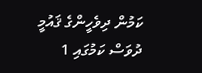ކަމުން ދިވެހީންގެ ޤައުމީ ދުވަސް ކަމުގައި 1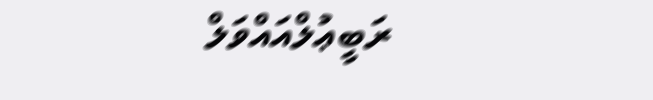ރަބީޢުލްއައްވަލް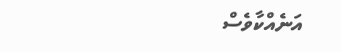އަނެއްކާވެސް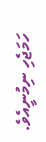ހަމަޖެހި ނިމުނީއެވެ.